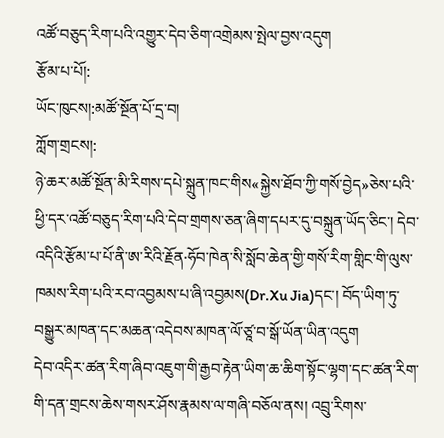འཚོ་བཅུད་རིག་པའི་འགྱུར་དེབ་ཅིག་འགྲེམས་སྤེལ་བྱས་འདུག
རྩོམ་པ་པོ།:
ཡོང་ཁུངས།:མཚོ་སྔོན་པོ་དྲ་བ།
ཀློག་གྲངས།:
ཉེ་ཆར་མཚོ་སྔོན་མི་རིགས་དཔེ་སྐྲུན་ཁང་གིས«སྐྱེས་ཐོབ་ཀྱི་གསོ་བྱེད»ཅེས་པའི་ཕྱི་དར་འཚོ་བཅུད་རིག་པའི་དེབ་གྲགས་ཅན་ཞིག་དཔར་དུ་བསྐྲུན་ཡོད་ཅིང་། དེབ་འདིའི་རྩོམ་པ་པོ་ནི་ཨ་རིའི་རྗོན·ཧོབ་ཁེན་སི་སློབ་ཆེན་གྱི་གསོ་རིག་གླིང་གི་ལུས་ཁམས་རིག་པའི་རབ་འབྱམས་པ་ཞི་འབྱམས(Dr.Xu Jia)དང་། བོད་ཡིག་ཏུ་བསྒྱུར་མཁན་དང་མཆན་འདེབས་མཁན་ལོ་ཙཱ་བ་སྒོ་ཡོན་ཡིན་འདུག
དེབ་འདིར་ཚན་རིག་ཞིབ་འཇུག་གི་རྒྱབ་རྟེན་ཡིག་ཆ་ཆིག་སྟོང་ལྷག་དང་ཚན་རིག་གི་དན་གྲངས་ཆེས་གསར་ཤོས་རྣམས་ལ་གཞི་བཅོལ་ནས། འབྲུ་རིགས་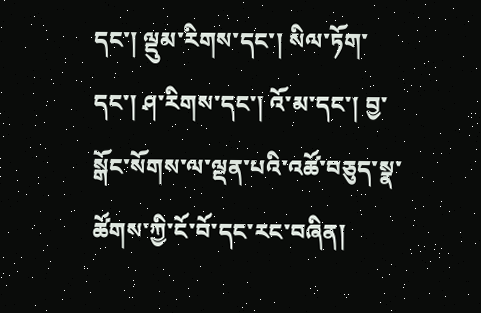དང་། ལྡུམ་རིགས་དང་། སིལ་ཏོག་དང་། ཤ་རིགས་དང་། འོ་མ་དང་། བྱ་སྒོང་སོགས་ལ་ལྡན་པའི་འཚོ་བཅུད་སྣ་ཚོགས་ཀྱི་ངོ་བོ་དང་རང་བཞིན།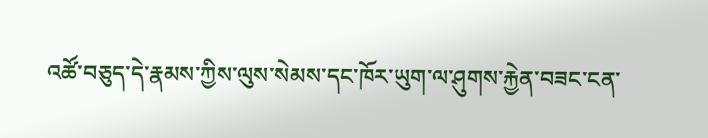འཚོ་བཅུད་དེ་རྣམས་ཀྱིས་ལུས་སེམས་དང་ཁོར་ཡུག་ལ་ཤུགས་རྐྱེན་བཟང་ངན་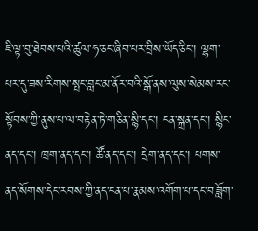ཇི་ལྟ་བུ་ཐེབས་པའི་ཚུལ་ཧ་ཅང་ཞིབ་པར་བྲིས་ཡོད་ཅིང་། ལྷག་པར་དུ་ཟས་རིགས་སྤང་བླང་མ་ནོར་བའི་སྒོ་ནས་ལུས་སེམས་རང་སྟོབས་ཀྱི་ནུས་པ་ལ་བརྟེན་ཏེ་གཅིན་སྙི་དང་། ངན་སྐྲན་དང་། སྙིང་ནད་དང་། ཁྲག་ནད་དང་། ཚོ་ནད་དང་། དྲེག་ནད་དང་། པགས་ནད་སོགས་དེང་རབས་ཀྱི་ནད་ངན་པ་རྣམས་འགོག་པ་དང་བཟློག་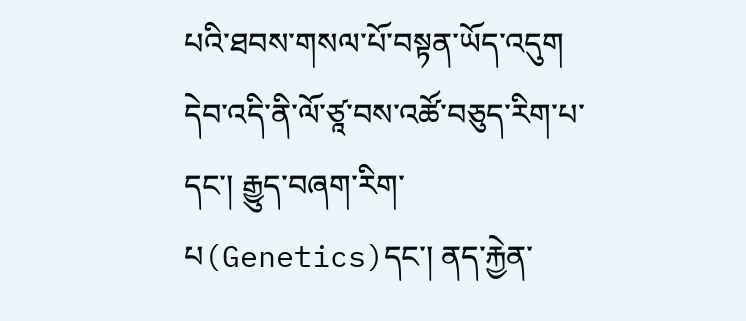པའི་ཐབས་གསལ་པོ་བསྟན་ཡོད་འདུག
དེབ་འདི་ནི་ལོ་ཙཱ་བས་འཚོ་བཅུད་རིག་པ་དང་། རྒྱུད་བཞག་རིག་པ(Genetics)དང་། ནད་རྐྱེན་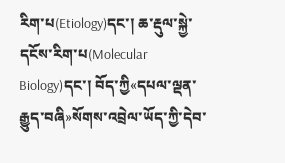རིག་པ(Etiology)དང་། ཆ་རྡུལ་སྐྱེ་དངོས་རིག་པ(Molecular Biology)དང་། བོད་ཀྱི«དཔལ་ལྡན་རྒྱུད་བཞི»སོགས་འབྲེལ་ཡོད་ཀྱི་དེབ་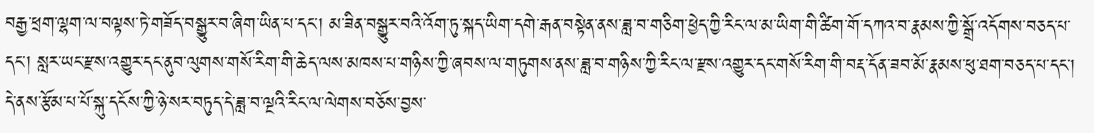བརྒྱ་ཕྲག་ལྷག་ལ་བལྟས་ཏེ་གཟོད་བསྒྱུར་བ་ཞིག་ཡིན་པ་དང་། མ་ཟིན་བསྒྱུར་བའི་འོག་ཏུ་སྐད་ཡིག་དགེ་རྒན་བསྟེན་ནས་ཟླ་བ་གཅིག་ཕྱེད་ཀྱི་རིང་ལ་མ་ཡིག་གི་ཚིག་གོ་དཀའ་བ་རྣམས་ཀྱི་སྒྲོ་འདོགས་བཅད་པ་དང་། སླར་ཡང་རྫས་འགྱུར་དང་ནུབ་ལུགས་གསོ་རིག་གི་ཆེད་ལས་མཁས་པ་གཉིས་ཀྱི་ཞབས་ལ་གཏུགས་ནས་ཟླ་བ་གཉིས་ཀྱི་རིང་ལ་རྫས་འགྱུར་དང་གསོ་རིག་གི་བརྡ་དོན་ཟབ་མོ་རྣམས་ཕུ་ཐག་བཅད་པ་དང་། དེ་ནས་རྩོམ་པ་པོ་སྐུ་དངོས་ཀྱི་ཉེ་སར་བཏུད་དེ་ཟླ་བ་ལྔའི་རིང་ལ་ལེགས་བཅོས་བྱས་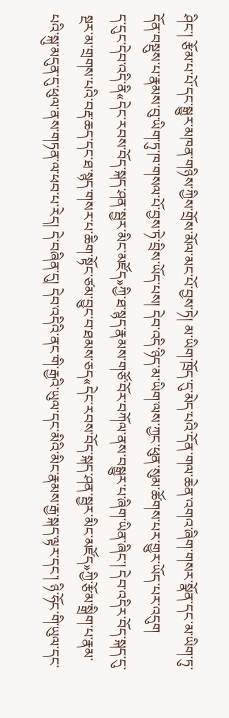ཤིང་། རྩོམ་པ་པོ་དང་སྒྱུར་མཁན་གཉིས་ཀྱིས་གྲོས་མོལ་མང་པོ་བྱས་ཏེ། མ་ཡིག་ཁྲོད་དུ་མེད་པའི་དོན་གལ་ཆེན་འགའ་ཞིག་གསར་སྣོན་དང་མ་ཡིག་ཏུ་དོན་བསྡུས་པ་རྣམས་བུ་ཡིག་ཏུ་ཁ་གསལ་པོ་བྱས་ཏེ་བྲིས་ཡོད་པས། དེབ་འདི་ཉིད་མ་ཡིག་ལས་ཀྱང་ཕུན་སུམ་ཚོགས་པར་གྱུར་ཡོད་པར་འདུག
ད་དུང་དེབ་འདི་ནི«དེང་རབས་བོད་སྐད་ཤན་སྦྱར་མིང་མཛོད»ཀྱི་ཐ་སྙད་རྣམས་གཙོ་བོར་བཀོལ་ནས་བསྒྱུར་པ་ཞིག་ཡིན་ཞིང་། དེབ་འདིར་བོད་སྐད་དུ་སྔར་མ་གྲགས་པའི་བརྡ་ཆད་དང་ཐ་སྙད་གསར་པ་ཆིག་སྟོང་ཙམ་བྱུང་བ་ཐམས་ཅད«དེང་རབས་བོད་སྐད་ཤན་སྦྱར་མིང་མཛོད»ཀྱི་རྩོམ་སྒྲིག་པ་རྣམ་པའི་སྐུ་མདུན་དུ་ཕུལ་ནས་གཏན་ལ་ཕབ་པ་རེད། དེ་བཞིན་དུ། དེབ་འདིའི་ནང་གི་རྒྱའི་ཡུལ་དང་མིའི་མིང་རྣམས་རྒྱ་སྐད་ལྟར་དང་། ཉི་ཧོང་གི་ཡུལ་དང་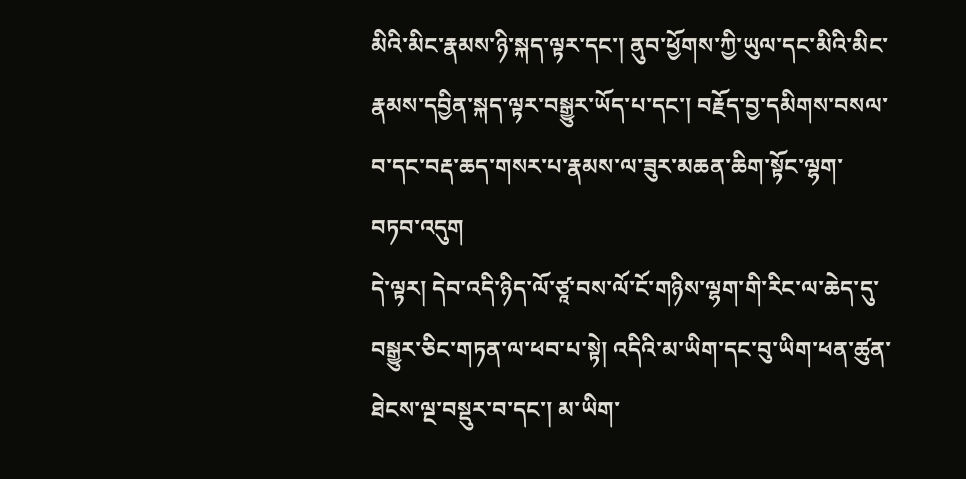མིའི་མིང་རྣམས་ཉི་སྐད་ལྟར་དང་། ནུབ་ཕྱོགས་ཀྱི་ཡུལ་དང་མིའི་མིང་རྣམས་དབྱིན་སྐད་ལྟར་བསྒྱུར་ཡོད་པ་དང་། བརྗོད་བྱ་དམིགས་བསལ་བ་དང་བརྡ་ཆད་གསར་པ་རྣམས་ལ་ཟུར་མཆན་ཆིག་སྟོང་ལྷག་བཏབ་འདུག
དེ་ལྟར། དེབ་འདི་ཉིད་ལོ་ཙཱ་བས་ལོ་ངོ་གཉིས་ལྷག་གི་རིང་ལ་ཆེད་དུ་བསྒྱུར་ཅིང་གཏན་ལ་ཕབ་པ་སྟེ། འདིའི་མ་ཡིག་དང་བུ་ཡིག་ཕན་ཚུན་ཐེངས་ལྔ་བསྡུར་བ་དང་། མ་ཡིག་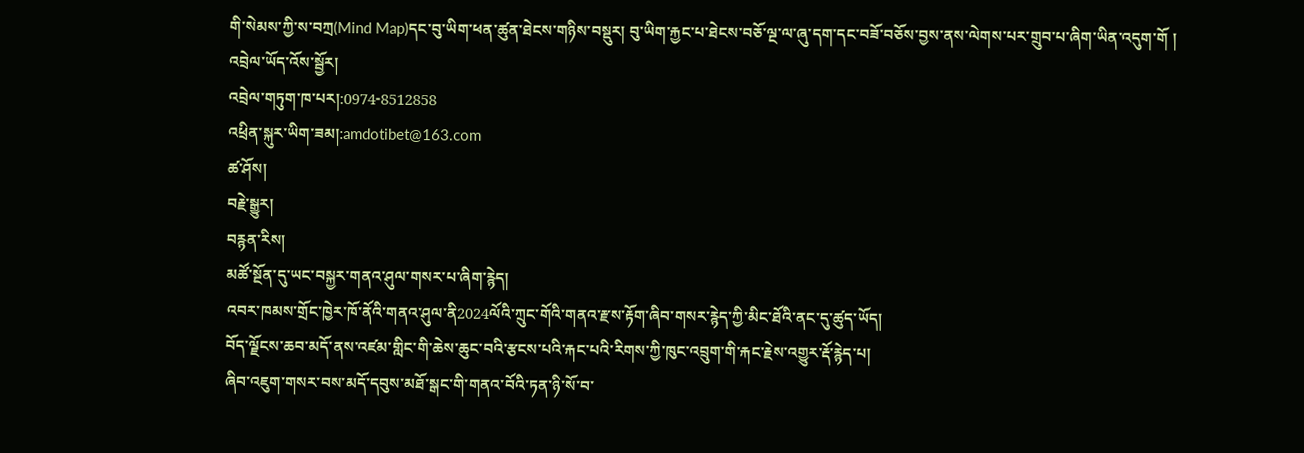གི་སེམས་ཀྱི་ས་བཀྲ(Mind Map)དང་བུ་ཡིག་ཕན་ཚུན་ཐེངས་གཉིས་བསྡུར། བུ་ཡིག་རྐྱང་པ་ཐེངས་བཅོ་ལྔ་ལ་ཞུ་དག་དང་བཟོ་བཅོས་བྱས་ནས་ལེགས་པར་གྲུབ་པ་ཞིག་ཡིན་འདུག་གོ །
འབྲེལ་ཡོད་འོས་སྦྱོར།
འབྲེལ་གཏུག་ཁ་པར།:0974-8512858
འཕྲིན་སྐུར་ཡིག་ཟམ།:amdotibet@163.com
ཚ་ཤོས།
བརྗེ་སྒྱུར།
བརྙན་རིས།
མཚོ་སྔོན་དུ་ཡང་བསྐྱར་གནའ་ཤུལ་གསར་པ་ཞིག་རྙེད།
འབར་ཁམས་གྲོང་ཁྱེར་ཁོ་ནོའི་གནའ་ཤུལ་ནི2024ལོའི་ཀྲུང་གོའི་གནའ་རྫས་རྟོག་ཞིབ་གསར་རྙེད་ཀྱི་མིང་ཐོའི་ནང་དུ་ཚུད་ཡོད།
བོད་ལྗོངས་ཆབ་མདོ་ནས་འཛམ་གླིང་གི་ཆེས་ཆུང་བའི་རྩངས་པའི་རྐང་པའི་རིགས་ཀྱི་ཁུང་འབྲུག་གི་རྐང་རྗེས་འགྱུར་རྡོ་རྙེད་པ།
ཞིབ་འཇུག་གསར་བས་མདོ་དབུས་མཐོ་སྒང་གི་གནའ་བོའི་ཏན་ཉི་སོ་བ་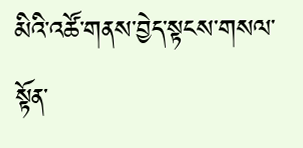མིའི་འཚོ་གནས་བྱེད་སྟངས་གསལ་སྟོན་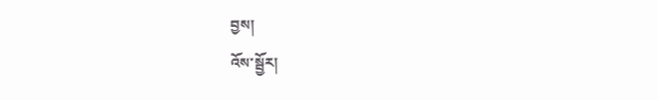བྱས།
འོས་སྦྱོར།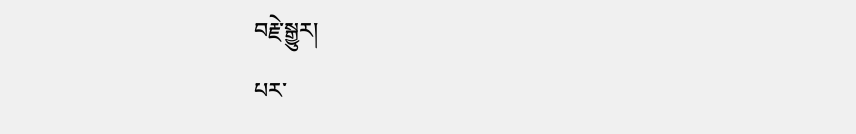བརྗེ་སྒྱུར།
པར་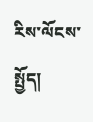རིས་ལོངས་སྤྱོད།